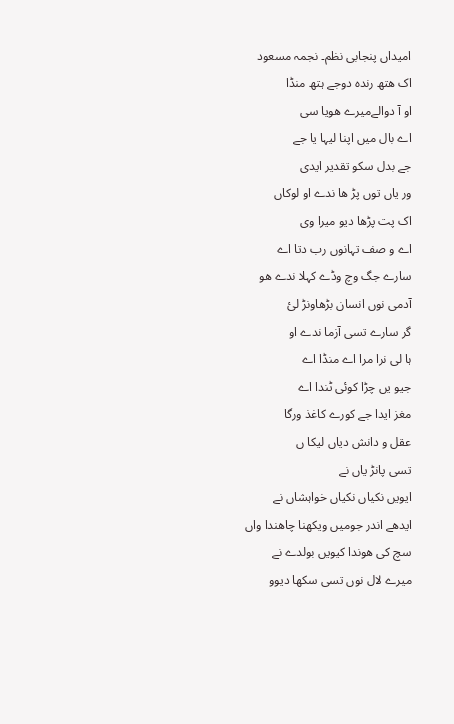امیداں پنجابی نظم۔ نجمہ مسعود
اک ھتھ رندہ دوجے ہتھ منڈا
او آ دوالےمیرے ھویا سی
اے بال میں اپنا لیہا یا جے
جے بدل سکو تقدیر ایدی
ور یاں توں پڑ ھا ندے او لوکاں
اک پت پڑھا دیو میرا وی
اے و صف تہانوں رب دتا اے
سارے جگ وچ وڈے کہلا ندے ھو
آدمی نوں انسان بڑھاونڑ لئ
گر سارے تسی آزما ندے او
ہا لی نرا مرا اے منڈا اے
جیو یں چڑا کوئی ٹندا اے
مغز ایدا جے کورے کاغذ ورگا
عقل و دانش دیاں لیکا ں
تسی پانڑ یاں نے
ایویں نکیاں نکیاں خواہشاں نے
ایدھے اندر جومیں ویکھنا چاھندا واں
سچ کی ھوندا کیویں بولدے نے
میرے لال نوں تسی سکھا دیوو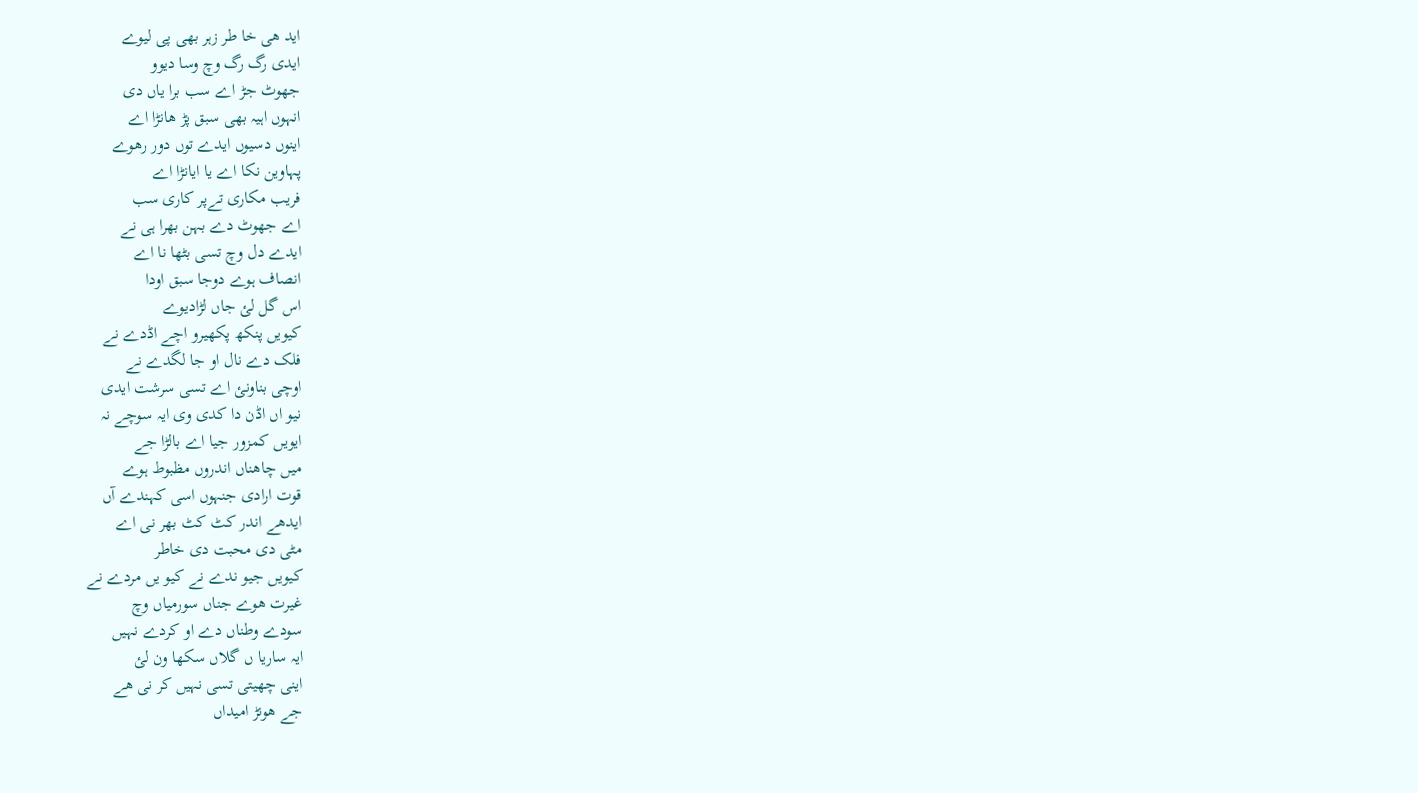اید ھی خا طر زہر بھی پی لیوے
ایدی رگ رگ وچ وسا دیوو
جھوٹ جڑ اے سب برا یاں دی
انہوں اہیہ بھی سبق پڑ ھانڑا اے
اینوں دسیوں ایدے توں دور رھوے
پہاوین نکا اے یا ایانڑا اے
فریب مکاری تےپر کاری سب
اے جھوٹ دے بہن بھرا ہی نے
ایدے دل وچ تسی بٹھا نا اے
انصاف ہوے دوجا سبق اودا
اس گل لئ جاں لڑادیوے
کیویں پنکھ پکھیرو اچے اڈدے نے
فلک دے نال او جا لگدے نے
اوچی بناونئ اے تسی سرشت ایدی
نیو اں اڈن دا کدی وی ایہ سوچے نہ
ایویں کمزور جیا اے بالڑا جے
میں چاھناں اندروں مظبوط ہوے
قوت ارادی جنہوں اسی کہندے آں
ایدھے اندر کٹ کٹ بھر نی اے
مٹی دی محبت دی خاطر
کیویں جیو ندے نے کیو یں مردے نے
غیرت ھوے جناں سورمیاں وچ
سودے وطناں دے او کردے نہیں
ایہ ساریا ں گلاں سکھا ون لئ
اینی چھیتی تسی نہیں کر نی ھے
جے ھونڑ امیداں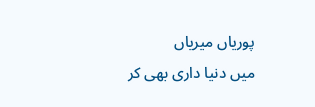پوریاں میریاں
میں دنیا داری بھی کر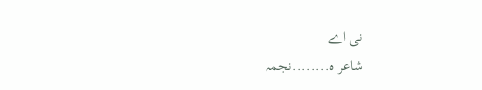نی اے
شاعر ہ........نجمہ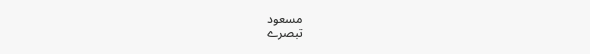مسعود
تبصرے